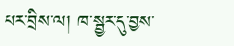པར་བྲིས་ལ། ཁ་སྦྱར་དུ་བྱས་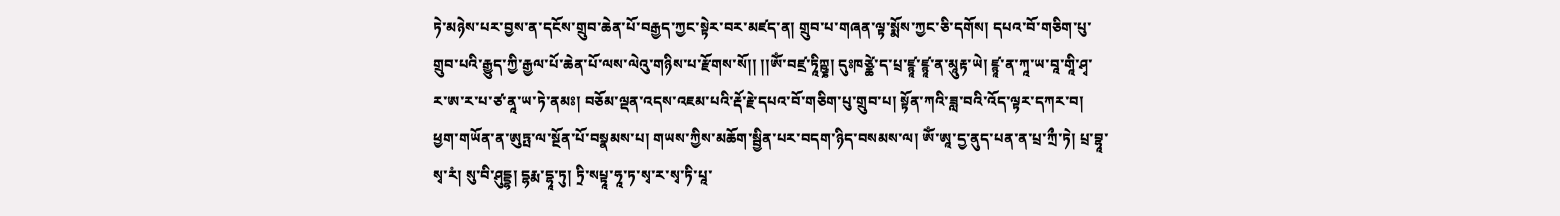ཏེ་མཉེས་པར་བྱས་ན་དངོས་གྲུབ་ཆེན་པོ་བརྒྱད་ཀྱང་སྟེར་བར་མཛད་ན། གྲུབ་པ་གཞན་ལྟ་སྨོས་ཀྱང་ཅི་དགོས། དཔའ་བོ་གཅིག་པུ་གྲུབ་པའི་རྒྱུད་ཀྱི་རྒྱལ་པོ་ཆེན་པོ་ལས་ལེའུ་གཉིས་པ་རྫོགས་སོ།། །།ཨོཾ་བཛྲ་ཏཱིཀྵྞ། དུཿཁཙྪེ་ད་པྲ་ཛྙཱ་ཛྙཱ་ན་མཱུརྟ་ཡེ། ཛྙཱ་ན་ཀཱ་ཡ་བཱ་གཱི་ཤྭ་ར་ཨ་ར་པ་ཙ་ནཱ་ཡ་ཏེ་ནམཿ། བཅོམ་ལྡན་འདས་འཇམ་པའི་རྡོ་རྗེ་དཔའ་བོ་གཅིག་པུ་གྲུབ་པ། སྟོན་ཀའི་ཟླ་བའི་འོད་ལྟར་དཀར་བ། ཕྱག་གཡོན་ན་ཨུཏྤ་ལ་སྔོན་པོ་བསྣམས་པ། གཡས་ཀྱིས་མཆོག་སྦྱིན་པར་བདག་ཉིད་བསམས་ལ། ཨོཾ་ཨཱ་དྱ་ནུད་པན་ན་པྲ་ཀྲྀ་ཏེ། པྲ་བྷཱ་སྭ་རཾ། སུ་བི་ཤུདྡྷ། དྷརྨ་དྷཱ་ཏུ། ཏྲི་སཔྟཱ་ཧཱ་ཏ་སྭ་ར་སྭ་ཏི་པཱ་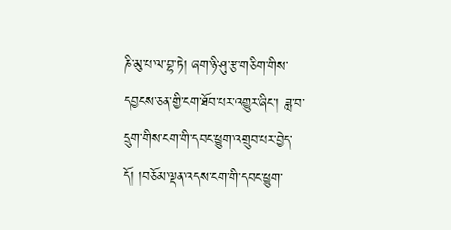ཎི་མུ་པ་ལ་བྷ་ཏེ། ཞག་ཉི་ཤུ་རྩ་གཅིག་གིས་དབྱངས་ཅན་གྱི་ངག་ཐོབ་པར་འགྱུར་ཞིང་། ཟླ་བ་དྲུག་གིས་ངག་གི་དབང་ཕྱུག་འགྲུབ་པར་བྱེད་དོ། །བཅོམ་ལྡན་འདས་ངག་གི་དབང་ཕྱུག་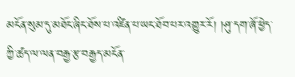མངོན་སུམ་དུ་མཐོང་ཞིང་ཐོས་པ་འཛིན་པ་ཡང་ཐོབ་པར་འགྱུར་རོ། །ཤུ་དག་ཞོ་ཕྱེད་ཀྱི་ཚད་ལ་ལན་བརྒྱ་རྩ་བརྒྱད་མངོན་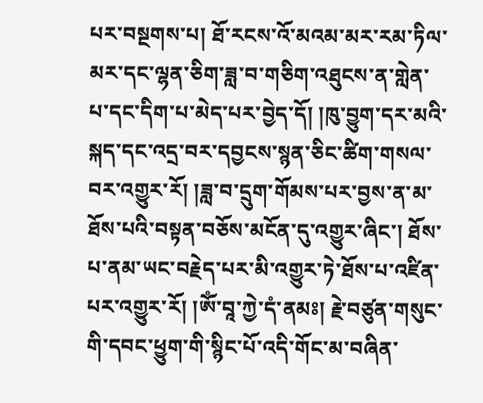པར་བསྔགས་པ། ཐོ་རངས་འོ་མའམ་མར་རམ་ཏིལ་མར་དང་ལྷན་ཅིག་ཟླ་བ་གཅིག་འཐུངས་ན་གླེན་པ་དང་དིག་པ་མེད་པར་བྱེད་དོ། །ཁུ་བྱུག་དར་མའི་སྐད་དང་འདྲ་བར་དབྱངས་སྙན་ཅིང་ཚིག་གསལ་བར་འགྱུར་རོ། །ཟླ་བ་དྲུག་གོམས་པར་བྱས་ན་མ་ཐོས་པའི་བསྟན་བཅོས་མངོན་དུ་འགྱུར་ཞིང་། ཐོས་པ་ནམ་ཡང་བརྗེད་པར་མི་འགྱུར་ཏེ་ཐོས་པ་འཛིན་པར་འགྱུར་རོ། །ཨོཾ་བཱ་ཀྱེ་དཾ་ནམཿ། རྗེ་བཙུན་གསུང་གི་དབང་ཕྱུག་གི་སྙིང་པོ་འདི་གོང་མ་བཞིན་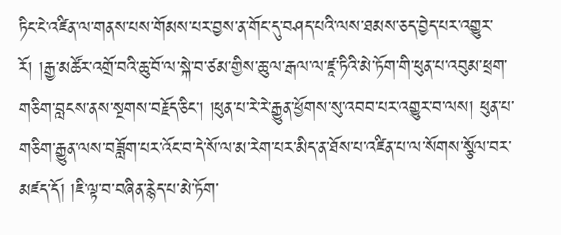ཏིང་ངེ་འཛིན་ལ་གནས་པས་གོམས་པར་བྱས་ན་གོང་དུ་བཤད་པའི་ལས་ཐམས་ཅད་བྱེད་པར་འགྱུར་རོ། །རྒྱ་མཚོར་འགྲོ་བའི་ཆུ་བོ་ལ་སྐེ་བ་ཙམ་གྱིས་ཆུ་ལ་རྒལ་ལ་ཛཱ་ཏིའི་མེ་ཏོག་གི་ཕུན་པ་འབུམ་ཕྲག་གཅིག་བླངས་ནས་སྔགས་བརྗོད་ཅིང་། །ཕུན་པ་རེ་རེ་རྒྱུན་ཕྱོགས་སུ་འབབ་པར་འགྱུར་བ་ལས། ཕུན་པ་གཅིག་རྒྱུན་ལས་བཟློག་པར་འོང་བ་དེ་སོ་ལ་མ་རེག་པར་མིད་ན་ཐོས་པ་འཛིན་པ་ལ་སོགས་སྩོལ་བར་མཛད་དོ། །ཇི་ལྟ་བ་བཞིན་རྙེད་པ་མེ་ཏོག་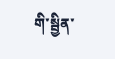གི་སྦྱིན་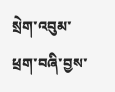སྲེག་འབུམ་ཕྲག་བཞི་བྱས་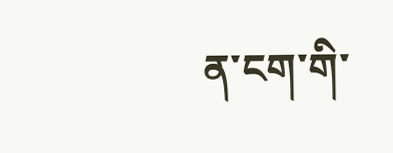ན་ངག་གི་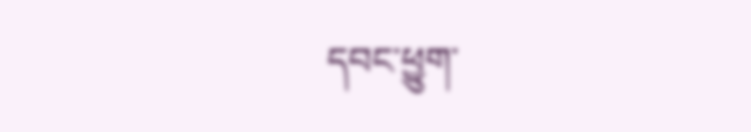དབང་ཕྱུག་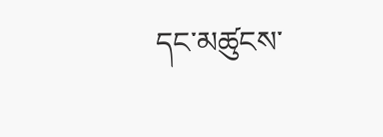དང་མཚུངས་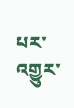པར་འགྱུར་